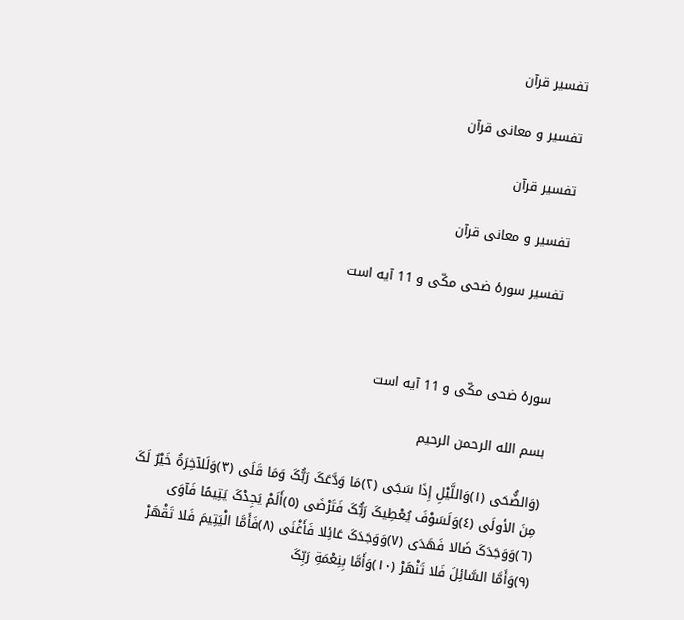تفسیر قرآن

تفسیر و معانی قرآن

تفسیر قرآن

تفسیر و معانی قرآن

تفسیر سورۀ ضحی مکّی و 11 آیه است



سورۀ ضحی مکّی و 11 آیه است

بسم الله الرحمن الرحیم

(وَالضُّحَى (١)وَاللَّیْلِ إِذَا سَجَى (٢)مَا وَدَّعَکَ رَبُّکَ وَمَا قَلَى (٣)وَلَلآخِرَةُ خَیْرٌ لَکَ مِنَ الأولَى (٤)وَلَسَوْفَ یُعْطِیکَ رَبُّکَ فَتَرْضَى (٥)أَلَمْ یَجِدْکَ یَتِیمًا فَآوَى (٦)وَوَجَدَکَ ضَالا فَهَدَى (٧)وَوَجَدَکَ عَائِلا فَأَغْنَى (٨)فَأَمَّا الْیَتِیمَ فَلا تَقْهَرْ (٩)وَأَمَّا السَّائِلَ فَلا تَنْهَرْ (١٠)وَأَمَّا بِنِعْمَةِ رَبِّکَ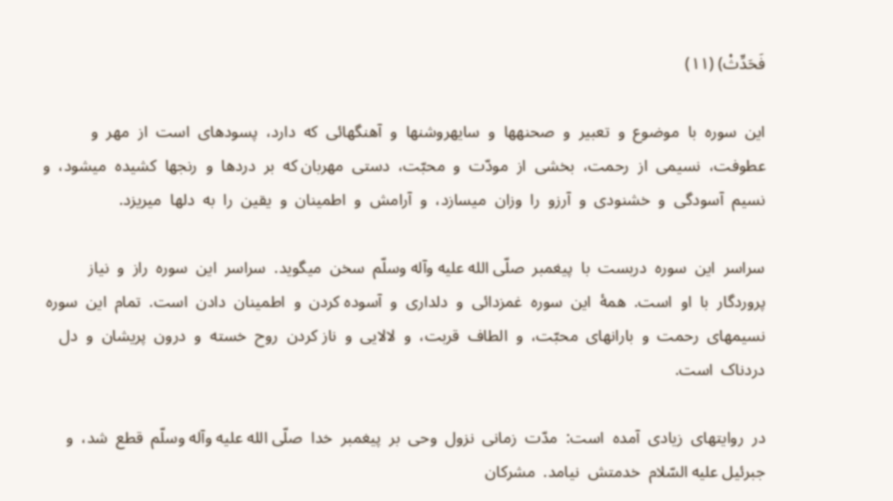فَحَدِّثْ) (١١)

این  سوره  با  موضوع  و  تعبیر  و  صحنهها  و  سایهروشنها  و  آهنگهائی  که  دارد،  پسودهای  است  از  مهر  و  عطوفت،  نسیمی  از  رحمت،  بخشی  از  مودّت  و  محبّت،  دستی  مهربان که  بر  دردها  و  رنجها  کشیده  میشود،  و  نسیم  آسودگی  و  خشنودی  و  آرزو  را  وزان  میسازد،  و  آرامش  و  اطمینان  و  یقین  را  به  دلها  میریزد.

سراسر  این  سوره  دربست  با  پیغمبر  صلّی الله علیه وآله وسلّم  سخن  میگوید.  سراسر  این  سوره  راز  و  نیاز  پروردگار  با  او  است.  همۀ  این  سوره  غمزدائی  و  دلداری  و  آسوده کردن  و  اطمینان  دادن  است.  تمام  این  سوره  نسیمهای  رحمت  و  بارانهای  محبّت،  و  الطاف  قربت،  و  لالایی  و  ناز کردن  روح  خسته  و  درون  پریشان  و  دل  دردناک  است‌.

در  روایتهای  زیادی  آمده  است:  مدّت  زمانی  نزول  وحی  بر  پیغمبر  خدا  صلّی الله علیه وآله وسلّم  قطع  شد،  و جبرئیل علیه السّلام  خدمتش  نیامد.  مشرکان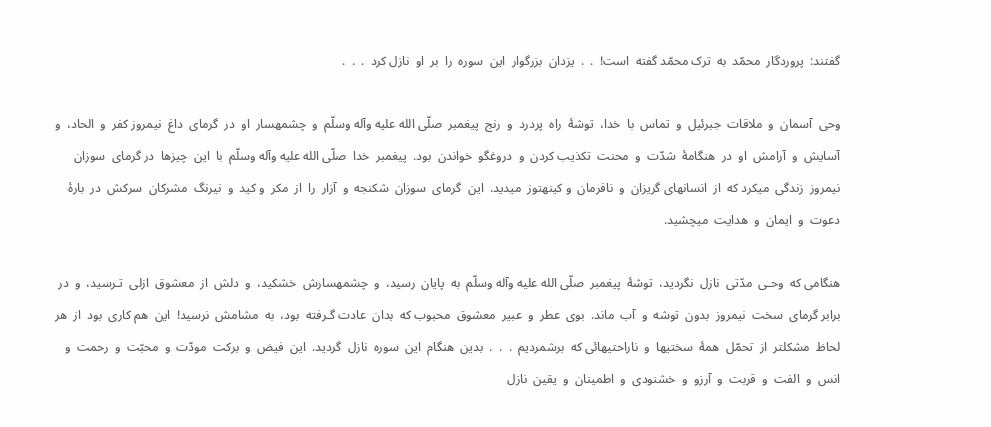گفتند:  پروردگار  محمّد  به  ترک محمّد گفته  است!  .  .  یزدان  بزرگوار  این  سوره  را  بر  او  نازل کرد  .  .  .

وحی  آسمان  و  ملاقات  جبرئیل  و  تماس  با  خدا،  توشۀ  راه  پردرد  و  رنج  پیغمبر  صلّی الله علیه وآله وسلّم  و  چشمهسار  او  در  گرمای  داغ  نیمروز کفر  و  الحاد،  و  آسایش  و  آرامش  او  در  هنگامۀ  شدّت  و  محنت  تکذیب کردن  و  دروغگو  خواندن  بود.  پیغمبر  خدا  صلّی الله علیه وآله وسلّم  با  این  چیزها  در گرمای  سوزان  نیمروز  زندگی  میکرد که  از  انسانهای گریزان  و  نافرمان  و کینهتوز  میدید.  این  گرمای  سوزان  شکنجه  و  آزار  را  از  مکر  و کید  و  نیرنگ  مشرکان  سرکش  در  بارۀ  دعوت  و  ایمان  و  هدایت  میچشید.

هنگامی که  وحـی  مدّتی  نازل  نگردید،  توشۀ  پیغمبر  صلّی الله علیه وآله وسلّم  به  پایان  رسید،  و  چشمهسارش  خشکید،  و  دلش  از  معشوق  ازلی  تـرسید،  و  در  برابر گرمای  سخت  نیمروز  بدون  توشه  و  آب  ماند.  بوی  عطر  و  عبیر  معشوق  محبوب که  بدان  عادت گـرفته  بود،  به  مشامش  نرسید!  این  هم کاری  بود  از  هر  لحاظ  مشکلتر  از  تحمّل  همۀ  سختیها  و  ناراحتیهائی که  برشمردیم  .  .  .  بدین  هنگام  این  سوره  نازل  گردید.  این  فیض  و  برکت  مودّت  و  محبّت  و  رحمت  و  انس  و  الفت  و  قربت  و  آرزو  و  خشنودی  و  اطمینان  و  یقین  نازل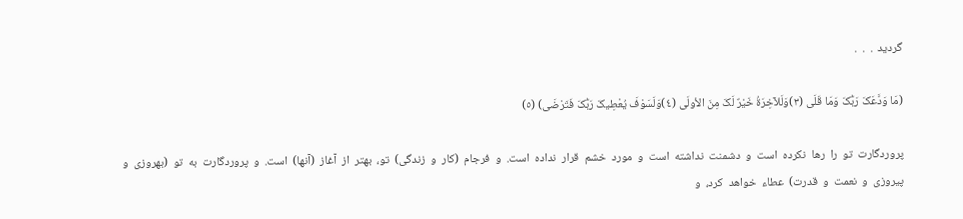گردید  .  .  .

(مَا وَدَّعَکَ رَبُّکَ وَمَا قَلَى (٣)وَلَلآخِرَةُ خَیْرٌ لَکَ مِنَ الأولَى (٤)وَلَسَوْفَ یُعْطِیکَ رَبُّکَ فَتَرْضَى) (٥)

پروردگارت  تو  را  رها  نکرده  است  و  دشمنت  نداشته  است  و  مورد  خشم  قرار  نداده  است.  و  فرجام  (کار  و  زندگی)  تو،  بهتر  از  آغاز  (آنها)  است.  و  پروردگارت  به  تو  (بهروزی  و  پیروزی  و  نعمت  و  قدرت)  عطاء  خواهد  کرد،  و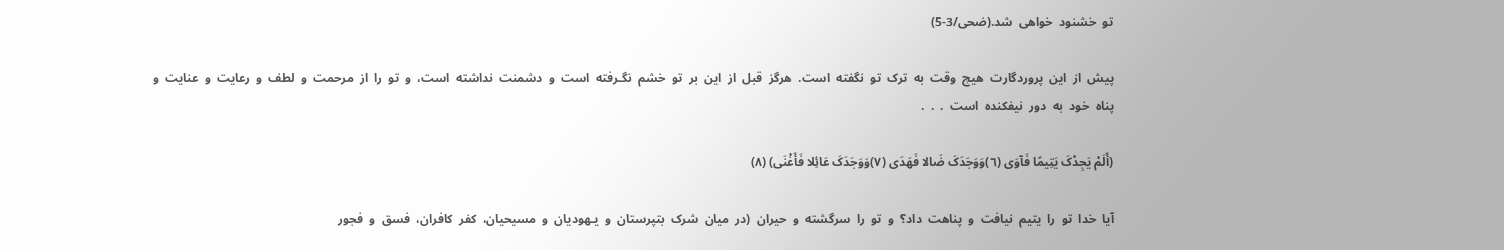تو  خشنود  خواهی  شد.(ضحی/3-5)

پیش  از  این  پروردگارت  هیچ  وقت  به  ترک  تو  نگفته  است.  هرگز  قبل  از  این  بر  تو  خشم  نگـرفته  است  و  دشمنت  نداشته  است،  و  تو  را  از  مرحمت  و  لطف  و  رعایت  و  عنایت  و  پناه  خود  به  دور  نیفکنده  است  .  .  .

(أَلَمْ یَجِدْکَ یَتِیمًا فَآوَى (٦)وَوَجَدَکَ ضَالا فَهَدَى (٧)وَوَجَدَکَ عَائِلا فَأَغْنَى) (٨)

آیا  خدا  تو  را  یتیم  نیافت  و  پناهت  داد؟  و  تو  را  سرگشته  و  حیران  (در  میان  شرک  بتپرستان  و  یـهودیان  و  مسیحیان،  کفر  کافران،  فسق  و  فجور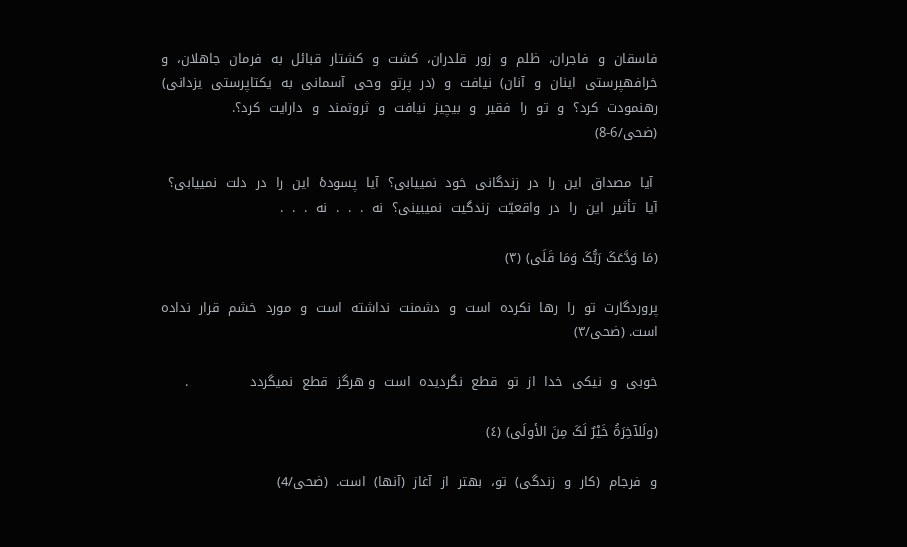فاسقان  و  فاجران،  ظلم  و  زور  قلدران،  کشت  و  کشتار  قبائل  به  فرمان  جاهلان،  و  خرافهپرستی  اینان  و  آنان)  نیافت  و  (در  پرتو  وحی  آسمانی  به  یکتاپرستی  یزدانی)  رهنمودت  کرد؟  و  تو  را  فقیر  و  بیچیز  نیافت  و  ثروتمند  و  دارایت  کرد؟.                                             (ضحی/6-8)

 آیا  مصداق  این  را  در  زندگانی  خود  نمییابی؟  آیا  پسودۀ  این  را  در  دلت  نمییابی؟  آیا  تأثیر  این  را  در  واقعیّت  زندگیت  نمیبینی؟  نه  .  .  .  نه  .  .  .

(مَا وَدَّعَکَ رَبُّکَ وَمَا قَلَى) (٣)

پروردگارت  تو  را  رها  نکرده  است  و  دشمنت  نداشته  است  و  مورد  خشم  قرار  نداده  است. (ضحی/٣)

خوبی  و  نیکی  خدا  از  تو  قطع  نگردیده  است  و هرگز  قطع  نمیگردد              .

(ولَلآخِرَةُ خَیْرٌ لَکَ مِنَ الأولَى) (٤)

و  فرجام  (کار  و  زندگی)  تو،  بهتر  از  آغاز  (آنها)  است‌.  (ضحی/4)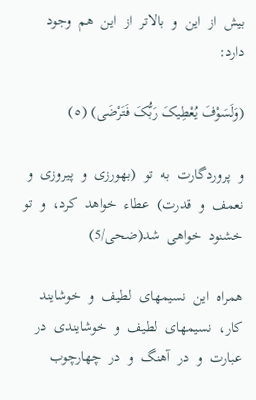بیش  از  این  و  بالاتر  از  این  هم  وجود  دارد:

(وَلَسَوْفَ یُعْطِیکَ رَبُّکَ فَتَرْضَى) (٥)

و  پروردگارت  به  تو  (بهورزی  و  پیروزی  و  نعمف  و  قدرت)  عطاء  خواهد  کرد،  و  تو  خشنود  خواهی  شد(ضحی/5)

همراه  این  نسیمهای  لطیف  و  خوشایند کار،  نسیمهای  لطیف  و  خوشایندی  در  عبارت  و  در  آهنگ  و  در  چهارچوب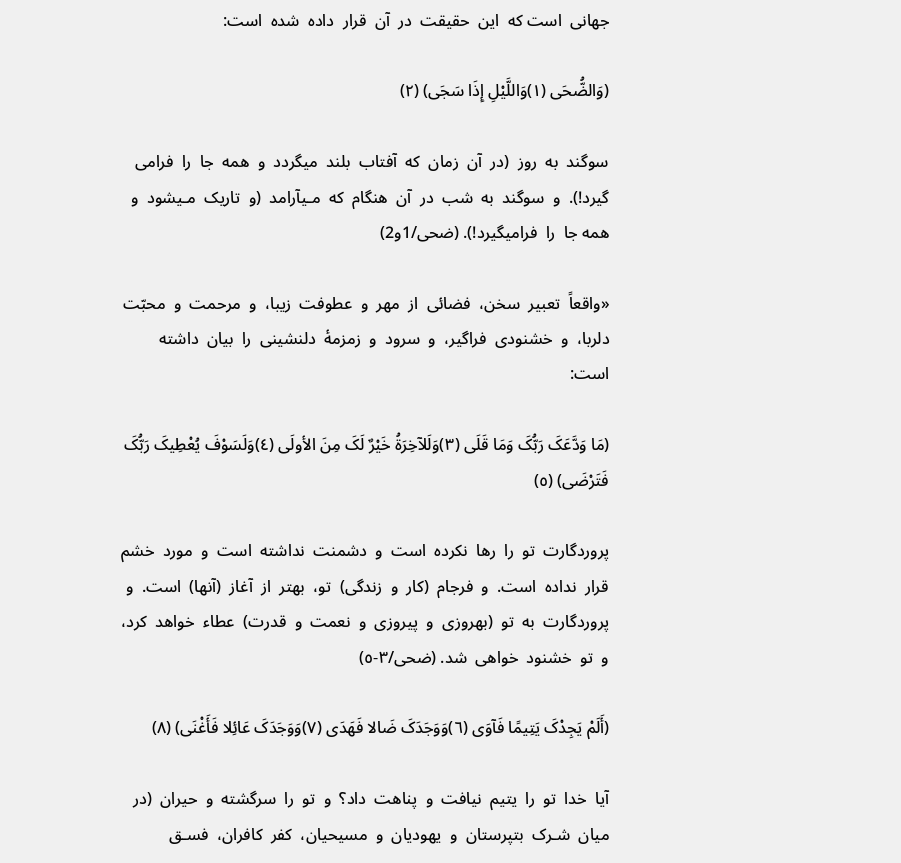جهانی  است که  این  حقیقت  در  آن  قرار  داده  شده  است‌:

(وَالضُّحَى (١)وَاللَّیْلِ إِذَا سَجَى) (٢)

سوگند  به  روز  (در  آن  زمان  که  آفتاب  بلند  میگردد  و  همه  جا  را  فرامی گیرد!).  و  سوگند  به  شب  در  آن  هنگام  که  مـیآرامد  (و  تاریک  مـیشود  و  همه جا  را  فرامیگیرد!). (ضحی/1و2)

«واقعاً  تعبیر  سخن،  فضائی  از  مهر  و  عطوفت  زیبا،  و  مرحمت  و  محبّت  دلربا،  و  خشنودی  فراگیر،  و  سرود  و  زمزمۀ  دلنشینی  را  بیان  داشته  است‌:

(مَا وَدَّعَکَ رَبُّکَ وَمَا قَلَى (٣)وَلَلآخِرَةُ خَیْرٌ لَکَ مِنَ الأولَى (٤)وَلَسَوْفَ یُعْطِیکَ رَبُّکَ فَتَرْضَى) (٥)

پروردگارت  تو  را  رها  نکرده  است  و  دشمنت  نداشته  است  و  مورد  خشم  قرار  نداده  است.  و  فرجام  (کار  و  زندگی)  تو،  بهتر  از  آغاز  (آنها)  است.  و  پروردگارت  به  تو  (بهروزی  و  پیروزی  و  نعمت  و  قدرت)  عطاء  خواهد  کرد،  و  تو  خشنود  خواهی  شد. (ضحی/٣-٥)

(أَلَمْ یَجِدْکَ یَتِیمًا فَآوَى (٦)وَوَجَدَکَ ضَالا فَهَدَى (٧)وَوَجَدَکَ عَائِلا فَأَغْنَى) (٨)

آیا  خدا  تو  را  یتیم  نیافت  و  پناهت  داد؟  و  تو  را  سرگشته  و  حیران  (در  میان  شـرک  بتپرستان  و  یهودیان  و  مسیحیان،  کفر  کافران،  فسـق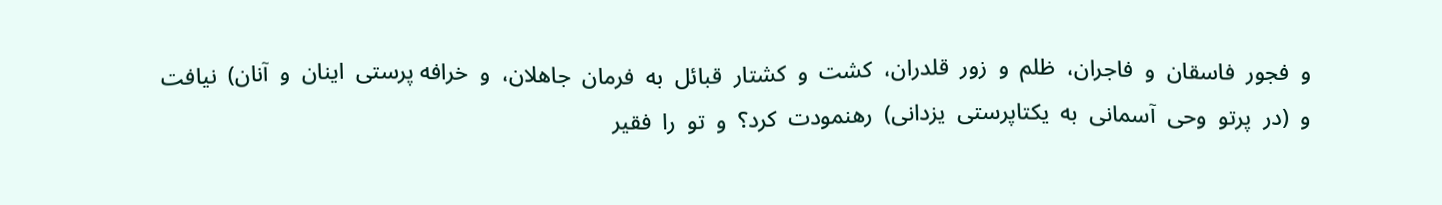و  فجور  فاسقان  و  فاجران،  ظلم  و  زور  قلدران،  کشت  و  کشتار  قبائل  به  فرمان  جاهلان،  و  خرافه پرستی  اینان  و  آنان)  نیافت  و  (در  پرتو  وحی  آسمانی  به  یکتاپرستی  یزدانی)  رهنمودت  کرد؟  و  تو  را  فقیر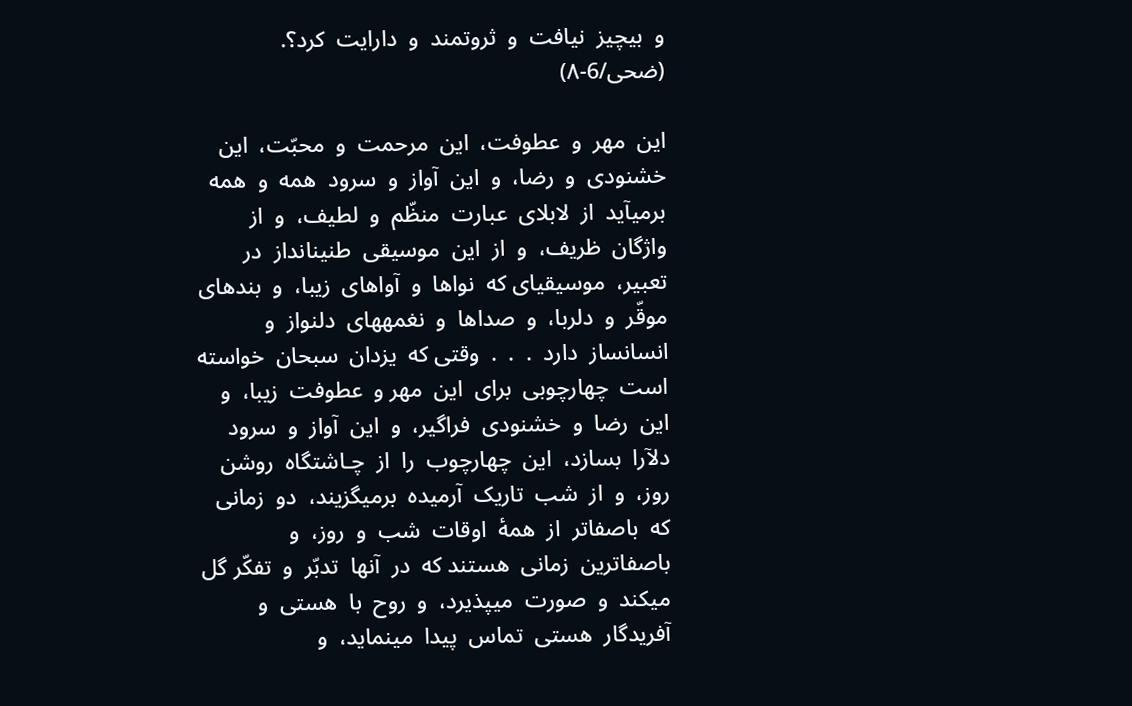و  بیچیز  نیافت  و  ثروتمند  و  دارایت  کرد؟.                                    (ضحی/6-٨)

این  مهر  و  عطوفت،  این  مرحمت  و  محبّت،  این  خشنودی  و  رضا،  و  این  آواز  و  سرود  همه  و  همه  برمیآید  از  لابلای  عبارت  منظّم  و  لطیف،  و  از  واژگان  ظریف،  و  از  این  موسیقی  طنینانداز  در  تعبیر،  موسیقیای که  نواها  و  آواهای  زیبا،  و  بندهای  موقّر  و  دلربا،  و  صداها  و  نغمههای  دلنواز  و  انسانساز  دارد  .  .  .  وقتی که  یزدان  سبحان  خواسته  است  چهارچوبی  برای  این  مهر و  عطوفت  زیبا،  و  این  رضا  و  خشنودی  فراگیر،  و  این  آواز  و  سرود  دلآرا  بسازد،  این  چهارچوب  را  از  چـاشتگاه  روشن  روز،  و  از  شب  تاریک  آرمیده  برمیگزیند،  دو  زمانی که  باصفاتر  از  همۀ  اوقات  شب  و  روز،  و  باصفاترین  زمانی  هستند که  در  آنها  تدبّر  و  تفکّر گل  میکند  و  صورت  میپذیرد،  و  روح  با  هستی  و  آفریدگار  هستی  تماس  پیدا  مینماید،  و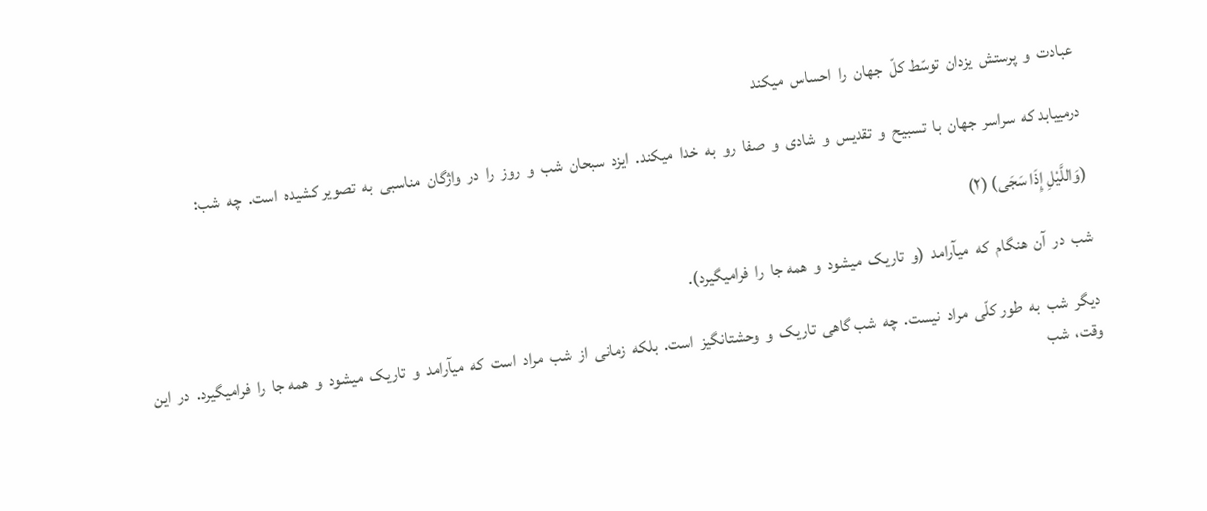عبادت  و  پرستش  یزدان  توسّط کلّ  جهان  را  احساس  میکند

درمییابد که  سراسر  جهان  با  تسبیح  و  تقدیس  و  شادی  و  صفا  رو  به  خدا  میکند.  ایزد  سبحان  شب  و  روز  را  در  واژگان  مناسبی  به  تصویر کشیده  است.  چه  شب‌:

(وَاللَّیْلِ إِذَا سَجَى) (٢)

شب  در  آن  هنگام  که  میآرامد  (و  تاریک  میشود  و  همه جا  را  فرامیگیرد).

دیگر  شب  به  طور کلّی  مراد  نیست.  چه  شب گاهی  تاریک  و  وحشتانگیز  است.  بلکه  زمانی  از  شب  مراد  است  که  میآرامد  و  تاریک  میشود  و  همه جا  را  فرامیگیرد.  در  این  وقت،  شب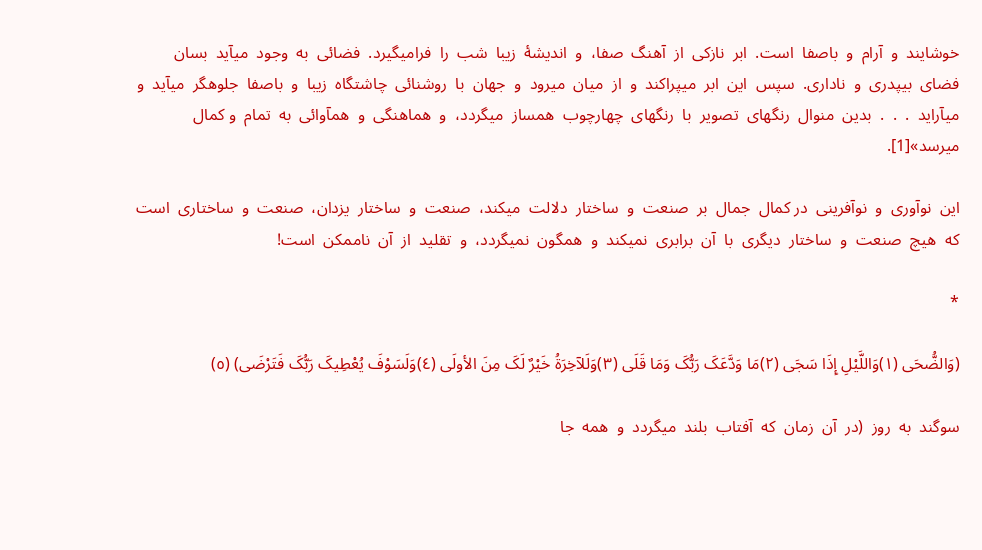خوشایند  و  آرام  و  باصفا  است.  ابر  نازکی  از  آهنگ  صفا،  و  اندیشۀ  زیبا  شب  را  فرامیگیرد.  فضائی  به  وجود  میآید  بسان  فضای  بیپدری  و  ناداری.  سپس  این  ابر  میپراکند  و  از  میان  میرود  و  جهان  با  روشنائی  چاشتگاه  زیبا  و  باصفا  جلوهگر  میآید  و  میآراید  .  .  .  بدین  منوال  رنگهای  تصویر  با  رنگهای  چهارچوب  همساز  میگردد،  و  هماهنگی  و  همآوائی  به  تمام  و کمال  میرسد»[1].

این  نوآوری  و  نوآفرینی  در کمال  جمال  بر  صنعت  و  ساختار  دلالت  میکند،  صنعت  و  ساختار  یزدان،  صنعت  و  ساختاری  است که  هیچ  صنعت  و  ساختار  دیگری  با  آن  برابری  نمیکند  و  همگون  نمیگردد،  و  تقلید  از  آن  ناممکن  است!

*

(وَالضُّحَى (١)وَاللَّیْلِ إِذَا سَجَى (٢)مَا وَدَّعَکَ رَبُّکَ وَمَا قَلَى (٣)وَلَلآخِرَةُ خَیْرٌ لَکَ مِنَ الأولَى (٤)وَلَسَوْفَ یُعْطِیکَ رَبُّکَ فَتَرْضَى) (٥)

سوگند  به  روز  (در  آن  زمان  که  آفتاب  بلند  میگردد  و  همه  جا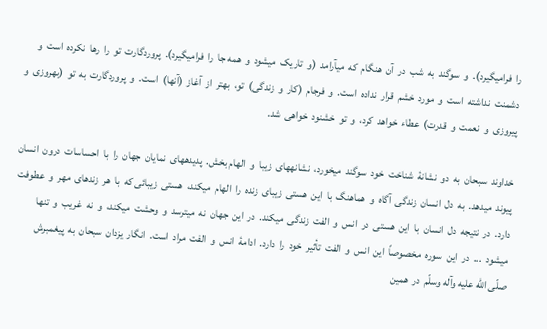را  فرامیگیرد).  و  سوگند  به  شب  در  آن  هنگام  که  میآرامد  (و  تاریک  میشود  و  همه جا  را  فرامیگیرد).  پروردگارت  تو  را  رها  نکرده  است  و  دشمنت  نداشته  است  و  مورد  خشم  قرار  نداده  است.  و  فرجام  (کار  و  زندگی)  تو،  بهتر  از  آغاز  (آنها)  است.  و  پروردگارت  به  تو  (بهروزی  و  پیروزی  و  نعمت  و  قدرت)  عطاء  خواهد  کرد،  و  تو  خشنود  خواهی  شد.

خداوند  سبحان  به  دو  نشانۀ  شناخت  خود  سوگند  میخورد،  نشانههای  زیبا  و  الهام بخش.  پدیدههای  نمایان  جهان  را  با  احساسات  درون  انسان  پیوند  میدهد.  به  دل  انسان  زندگی  آگاه  و  هماهنگ  با  این  هستی  زیبای  زنده  را  الهام  میکند،  هستی  زیبائی که  با  هر  زندهای  مهر  و  عطوفت  دارد.  در  نتیجه  دل  انسان  با  این  هستی  در  انس  و  الفت  زندگی  میکند.  در  این  جهان  نه  میترسد  و  وحشت  میکند،  و  نه  غریب  و  تنها  میشود  ...  در  این  سوره  مخصوصاً  این  انس  و  الفت  تأثیر  خود  را  دارد.  ادامۀ  انس  و  الفت  مراد  است.  انگار  یزدان  سبحان  به  پیغمبرش  صلّی الله علیه وآله وسلّم  در  همین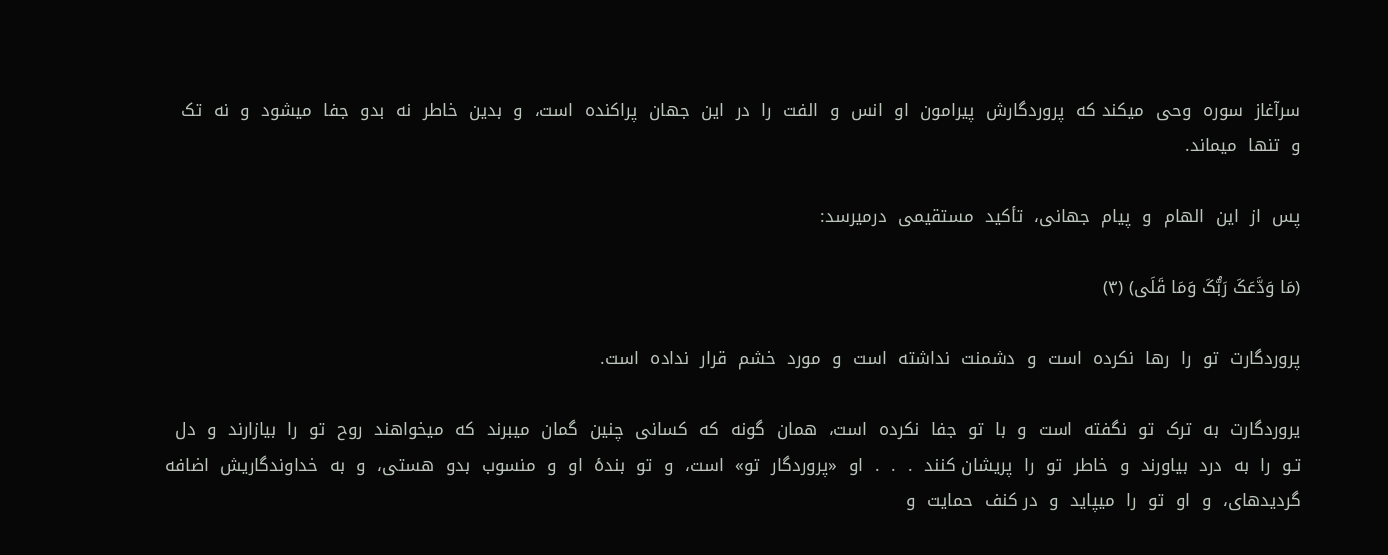سرآغاز  سوره  وحی  میکند که  پروردگارش  پیرامون  او  انس  و  الفت  را  در  این  جهان  پراکنده  است،  و  بدین  خاطر  نه  بدو  جفا  میشود  و  نه  تک  و  تنها  میماند.

پس  از  این  الهام  و  پیام  جهانی،  تأکید  مستقیمی  درمیرسد:

(مَا وَدَّعَکَ رَبُّکَ وَمَا قَلَى) (٣)

پروردگارت  تو  را  رها  نکرده  است  و  دشمنت  نداشته  است  و  مورد  خشم  قرار  نداده  است‌.

یروردگارت  به  ترک  تو  نگفته  است  و  با  تو  جفا  نکرده  است،  همان  گونه  که  کسانی  چنین  گمان  میبرند  که  میخواهند  روح  تو  را  بیازارند  و  دل  تـو  را  به  درد  بیاورند  و  خاطر  تو  را  پریشان کنند  .  .  .  او  «پروردگار  تو»  است،  و  تو  بندۀ  او  و  منسوب  بدو  هستی،  و  به  خداوندگاریش  اضافه  گردیدهای،  و  او  تو  را  میپاید  و  در کنف  حمایت  و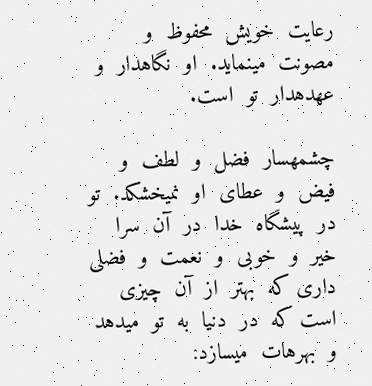رعایت  خویش  محفوظ  و  مصونت  مینماید.  او  نگاهدار  و  عهدهدار  تو  است‌.

چشمهسار  فضل  و  لطف  و  فیض  و  عطای  او  نمیخشکد.  تو  در  پیشگاه  خدا  در  آن  سرا  خیر  و  خوبی  و  نعمت  و  فضلی  داری که  بهتر  از  آن  چیزی  است که  در  دنیا  به  تو  میدهد  و  بهرهات  میسازد: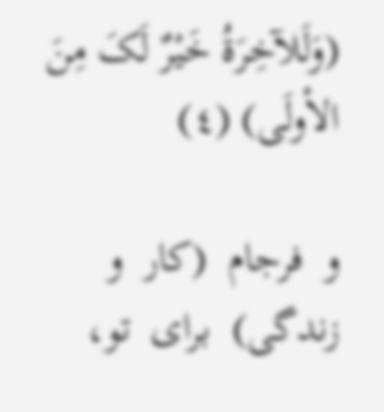(وَلَلآخِرَةُ خَیْرٌ لَکَ مِنَ الأولَى) (٤)

و  فرجام  (کار  و  زندگی)  برای  تو،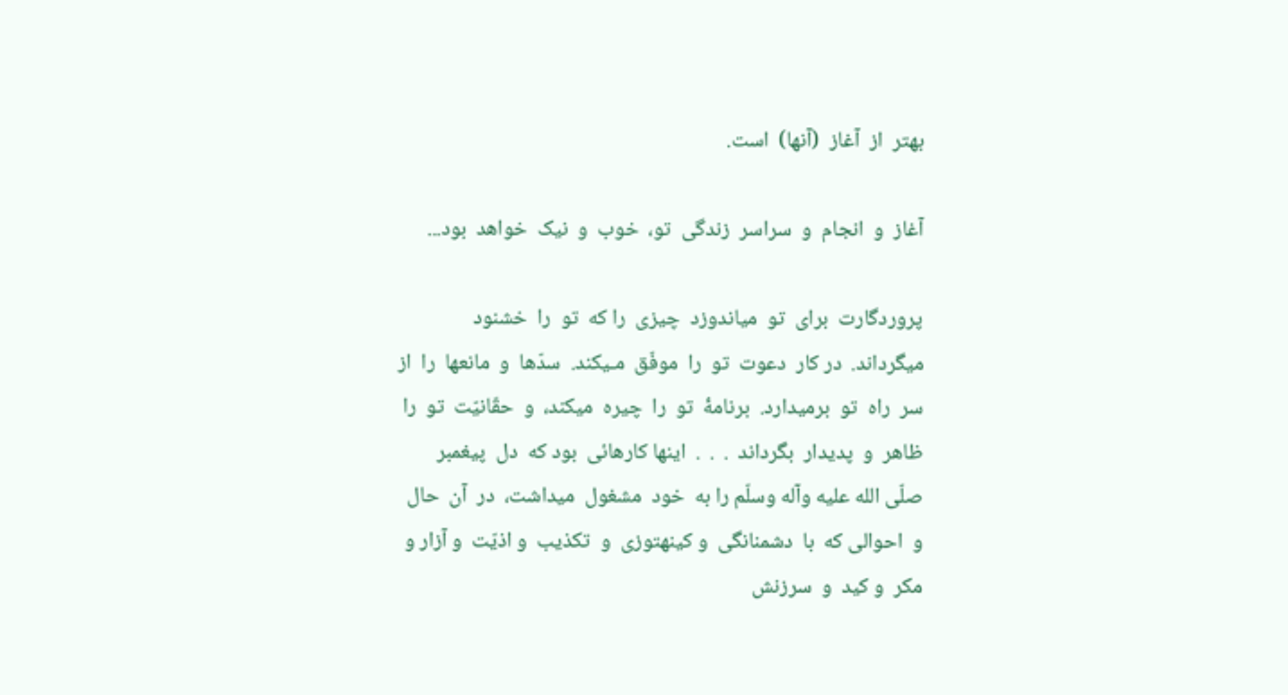بهتر  از  آغاز  (آنها)  است‌.

آغاز  و  انجام  و  سراسر  زندگی  تو،  خوب  و  نیک  خواهد  بود...

پروردگارت  برای  تو  میاندوزد  چیزی  را که  تو  را  خشنود  میگرداند.  در کار  دعوت  تو  را  موفّق  مـیکند.  سدّها  و  مانعها  را  از  سر  راه  تو  برمیدارد.  برنامۀ  تو  را  چیره  میکند،  و  حقّانیّت  تو  را  ظاهر  و  پدیدار  بگرداند  .  .  .  اینها کارهائی  بود که  دل  پیغمبر  صلّی الله علیه وآله وسلّم را به  خود  مشغول  میداشت،  در  آن  حال  و  احوالی که  با  دشمنانگی  و کینهتوزی  و  تکذیب  و اذیّت  و آزار و مکر  و کید  و  سرزنش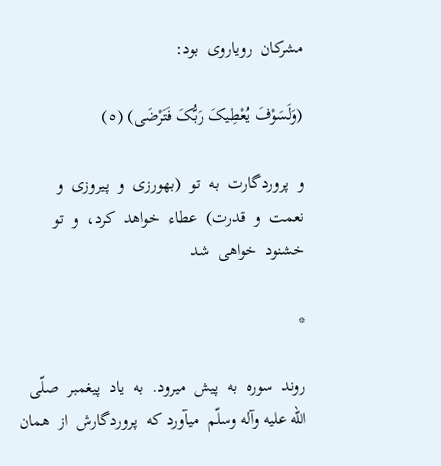مشرکان  رویاروی  بود:

(وَلَسَوْفَ یُعْطِیکَ رَبُّکَ فَتَرْضَى) (٥)

و  پروردگارت  به  تو  (بهورزی  و  پیروزی  و  نعمت  و  قدرت)  عطاء  خواهد  کرد،  و  تو  خشنود  خواهی  شد

*

روند  سوره  به  پیش  میرود.  به  یاد  پیغمبر  صلّی الله علیه وآله وسلّم  میآورد که  پروردگارش  از  همان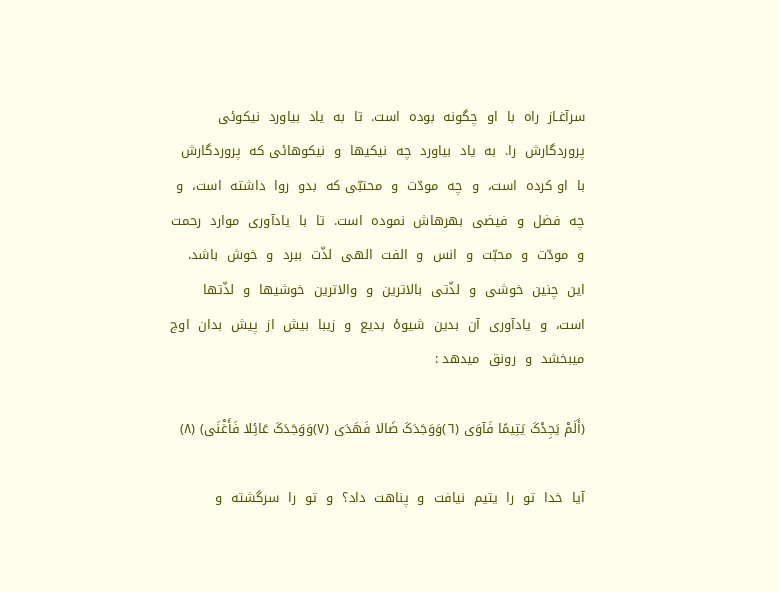سرآغـاز  راه  با  او  چگونه  بوده  است.  تا  به  یاد  بیاورد  نیکوئی  پروردگارش  را.  به  یاد  بیاورد  چه  نیکیها  و  نیکوهائی که  پروردگارش  با  او کرده  است،  و  چه  مودّت  و  محتبّی که  بدو  روا  داشته  است،  و  چه  فضل  و  فیضی  بهرهاش  نموده  است.  تا  با  یادآوری  موارد  رحمت  و  مودّت  و  محبّت  و  انس  و  الفت  الهی  لذّت  ببرد  و  خوش  باشد.  این  چنین  خوشی  و  لذّتی  بالاترین  و  والاترین  خوشیها  و  لذّتها  است،  و  یادآوری  آن  بدین  شیوۀ  بدیع  و  زیبا  بیش  از  پیش  بدان  اوج  میبخشد  و  رونق  میدهد :

(أَلَمْ یَجِدْکَ یَتِیمًا فَآوَى (٦)وَوَجَدَکَ ضَالا فَهَدَى (٧)وَوَجَدَکَ عَائِلا فَأَغْنَى) (٨)

آیا  خدا  تو  را  یتیم  نیافت  و  پناهت  داد؟  و  تو  را  سرگشته  و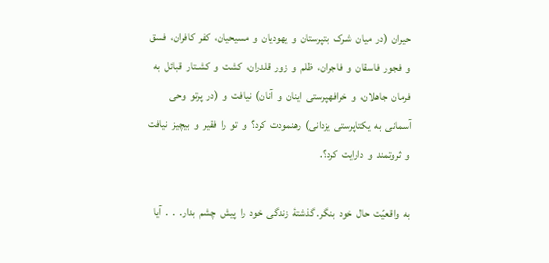حیران  (در  میان  شـرک  بتپرستان  و  یهودیان  و  مسیحیان،  کفر  کافران،  فسق  و  فجور  فاسقان  و  فاجران،  ظلم  و  زور  قلدران،  کشت  و  کشـتار  قبائل  به  فرمان  جاهلان،  و  خرافهپرستی  اینان  و  آنان)  نیافت  و  (در  پرتو  وحی آسمانی  به  یکتاپرستی  یزدانی)  رهنمودت  کرد؟  و  تو  را  فقیر  و  بیچیز  نیافت  و  ثروتمند  و  دارایت  کرد؟‌.

به  واقعیّت  حال  خود  بنگر. گذشتۀ  زندگی  خود  را  پیش  چشم  بدار.  .  .  آیا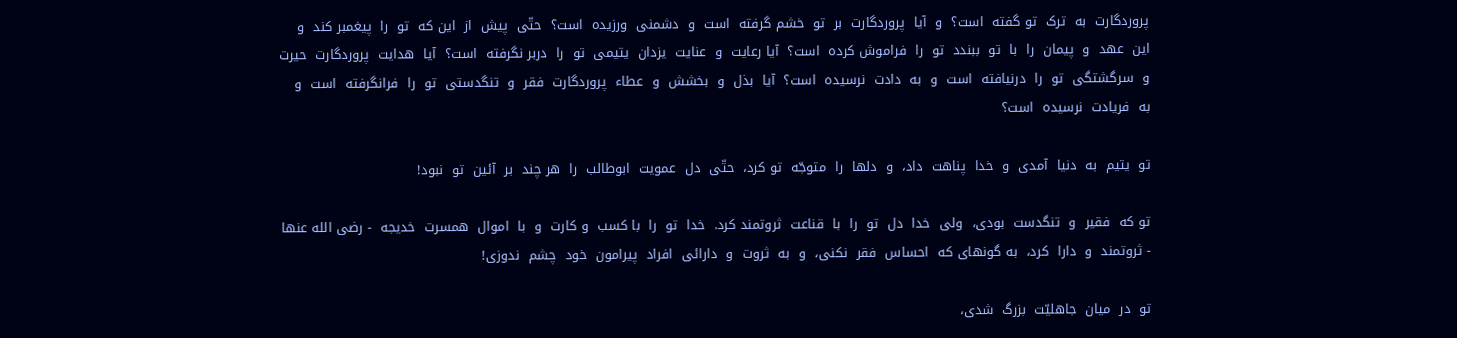پروردگارت  به  ترک  تو گفته  است؟  و  آیا  پروردگارت  بر  تو  خشم گرفته  است  و  دشمنی  ورزیده  است؟  حتّی  پیش  از  این که  تو  را  پیغمبر کند  و  این  عهد  و  پیمان  را  با  تو  ببندد  تو  را  فراموش کرده  است؟  آیا رعایت  و  عنایت  یزدان  یتیمی  تو  را  دربر نگرفته  است؟  آیا  هدایت  پروردگارت  حیرت  و  سرگشتگی  تو  را  درنیافته  است  و  به  دادت  نرسیده  است؟  آیا  بذل  و  بخشش  و  عطاء  پروردگارت  فقر  و  تنگدستی  تو  را  فرانگرفته  است  و  به  فریادت  نرسیده  است؟

تو  یتیم  به  دنیا  آمدی  و  خدا  پناهت  داد،  و  دلها  را  متوجّه  تو کرد،  حتّی  دل  عمویت  ابوطالب  را  هر چند  بر  آئین  تو  نبود!

تو که  فقیر  و  تنگدست  بودی،  ولی  خدا  دل  تو  را  با  قناعت  ثروتمند کرد.  خدا  تو  را  با کسب  و کارت  و  با  اموال  همسرت  خدیجه  - رضی الله عنها  - ثروتمند  و  دارا  کرد،  به گونهای که  احساس  فقر  نکنی،  و  به  ثروت  و  دارائی  افراد  پیرامون  خود  چشم  ندوزی!

تو  در  میان  جاهلیّت  بزرگ  شدی،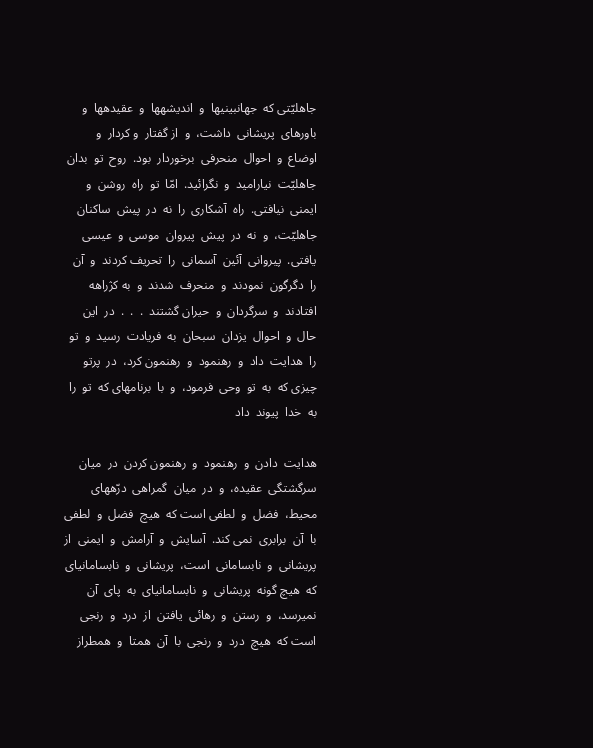جاهلیّتی که  جهانبینیها  و  اندیشهها  و  عقیدهها  و  باورهای  پریشانی  داشت،  و  از گفتار  و کردار  و  اوضاع  و  احوال  منحرفی  برخوردار  بود.  روح  تو  بدان  جاهلیّت  نیارامید  و  نگرائید.  امّا  تو  راه  روشن  و  ایمنی  نیافتی.  راه  آشکاری  را  نه  در  پیش  ساکنان  جاهلیّت،  و  نه  در  پیش  پیروان  موسی  و  عیسی  یافتی.  پیروانی  آئین  آسمانی  را  تحریف کردند  و  آن  را  دگرگون  نمودند  و  منحرف  شدند  و  به کژراهه  افتادند  و  سرگردان  و  حیران گشتند  .  .  .  در  این  حال  و  احوال  یزدان  سبحان  به  فریادت  رسید  و  تو  را  هدایت  داد  و  رهنمود  و  رهنمون کرد،  در  پرتو  چیزی که  به  تو  وحی  فرمود،  و  با  برنامهای که  تو  را  به  خدا  پیوند  داد

هدایت  دادن  و  رهنمود  و  رهنمون کردن  در  میان  سرگشتگی  عقیده،  و  در  میان  گمراهی  درّههای  محیط،  فضل  و  لطفی است که  هیچ  فضل  و  لطفی  با  آن  برابری  نمی کند.  آسایش  و  آرامش  و  ایمنی  از  پریشانی  و  نابسامانی  است،  پریشانی  و  نابسامانیای  که  هیچ گونه  پریشانی  و  نابسامانیای  به  پای  آن  نمیرسد،  و  رستن  و  رهائی  یافتن  از  درد  و  رنجی  است که  هیچ  درد  و  رنجی  با  آن  همتا  و  همطراز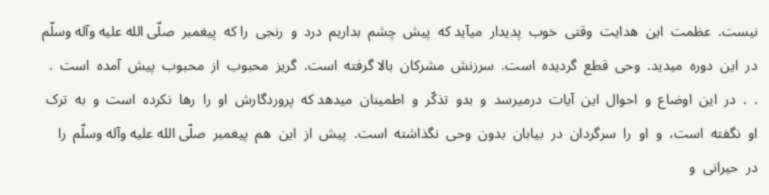نیست.  عظمت  این  هدایت  وقتی  خوب  پدیدار  میآید که  پیش  چشم  بداریم  درد  و  رنجی  را که  پیغمبر  صلّی الله علیه وآله وسلّم  در  این  دوره  میدید.  وحی  قطع  گردیده  است.  سرزنش  مشرکان  بالا گرفته  است.  گریز  محبوب  از  محبوب  پیش  آمده  است  .  .  .  در  این  اوضاع  و  احوال  این  آیات  درمیرسد  و  بدو  تذکّر  و  اطمینان  میدهد که  پروردگارش  او  را  رها  نکرده  است  و  به  ترک  او  نگفته  است،  و  او  را  سرگردان  در  بیابان  بدون  وحی  نگذاشته  است.  پیش  از  این  هم  پیغمبر  صلّی الله علیه وآله وسلّم  را  در  حیرانی  و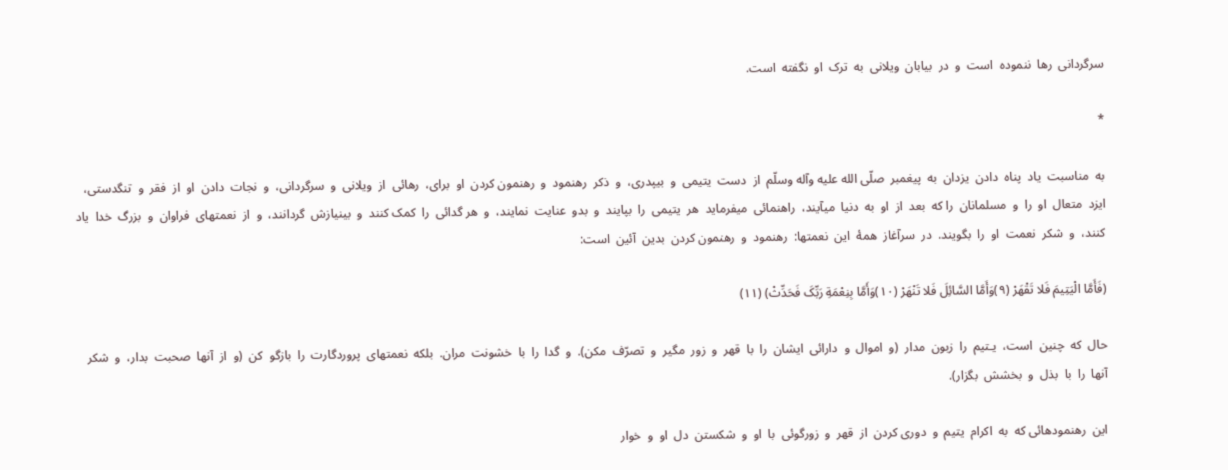سرگردانی  رها  ننموده  است  و  در  بیابان  ویلانی  به  ترک  او  نگفته  است‌.

*

به  مناسبت  یاد  پناه  دادن  یزدان  به  پیغمبر  صلّی الله علیه وآله وسلّم  از  دست  یتیمی  و  بیپدری،  و  ذکر  رهنمود  و  رهنمون کردن  او  برای،  رهائی  از  ویلانی  و  سرگردانی،  و  نجات  دادن  او  از  فقر  و  تنگدستی،  ایزد  متعال  او  را  و  مسلمانان  را که  بعد  از  او  به  دنیا  میآیند،  راهنمائی  میفرماید  هر  یتیمی  را  بپایند  و  بدو  عنایت  نمایند،  و  هر گدائی  را  کمک کنند  و  بینیازش  گردانند،  و  از  نعمتهای  فراوان  و  بزرگ  خدا  یاد کنند،  و  شکر  نعمت  او  را  بگویند.  در  سرآغاز  همۀ  این  نعمتها:  رهنمود  و  رهنمون کردن  بدین  آئین  است‌:

(فَأَمَّا الْیَتِیمَ فَلا تَقْهَرْ (٩)وَأَمَّا السَّائِلَ فَلا تَنْهَرْ (١٠)وَأَمَّا بِنِعْمَةِ رَبِّکَ فَحَدِّثْ) (١١)

حال  که  چنین  است،  یـتیم  را  زبون  مدار  (و  اموال  و  دارائی  ایشان  را  با  قهر  و  زور  مگیر  و  تصرّف  مکن).  و  گدا  را  با  خشونت  مران.  بلکه  نعمتهای  پروردگارت  را  بازگو  کن  (و  از  آنها  صحبت  بدار،  و  شکر  آنها  را  با  بذل  و  بخشش  بگزار).

این  رهنمودهائی که  به  اکرام  یتیم  و  دوری کردن  از  قهر  و  زورگوئی  با  او  و  شکستن  دل  او  و  خوار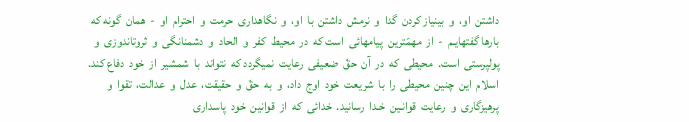داشتن  او،  و  بینیاز کردن  گدا  و  نرمش  داشتن  با  او،  و  نگاهداری  حرمت  و  احترام  او  -  همان  گونه که  بارها گفتهایـم  -  از  مهمّترین  پیامهائی  است که  در  محیط  کفر  و  الحاد  و  دشمنانگی  و  ثروتاندوزی  و  پولپرستی  است.  محیطی  که  در  آن  حقّ  ضعیفی  رعایت  نمیگردد که  نتواند  با  شمشیر  از  خود  دفاع کند.  اسلام  این  چنین  محیطی  را  با  شریعت  خود  اوج  داد،  و  به  حقّ  و  حقیقت،  عدل  و  عدالت،  تقوا  و  پرهیزگاری  و  رعایت  قوانـین  خـدا  رسانید.  خدائی  که  از  قوانین  خود  پاسداری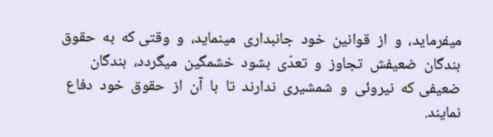میفرماید،  و  از  قوانین  خود  جانبداری  مینماید،  و  وقتی که  به  حقوق  بندگان  ضعیفش  تجاوز  و  تعدّی  بشود  خشمگین  میگردد،  بندگان  ضعیفی که  نیروئی  و  شمشیری  ندارند  تا  با  آن  از  حقوق  خود  دفاع  نمایند.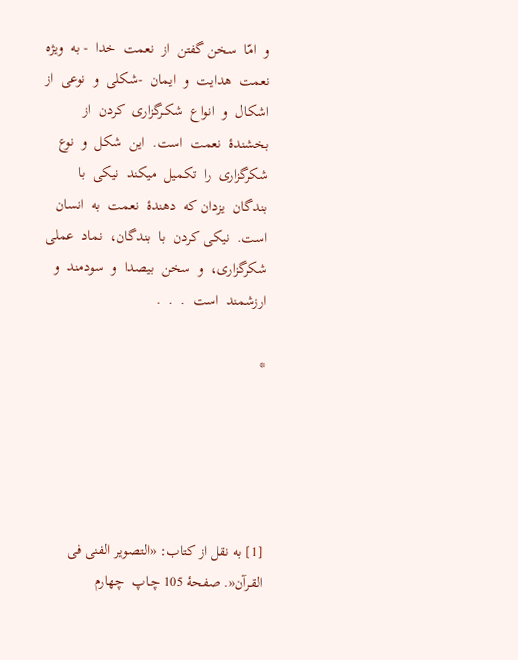و  امّا  سخن گفتن  از  نعمت  خدا  - به  ویژه  نعمت  هدایت  و  ایمان  -شکلی  و  نوعی  از  اشکال  و  انواع  شکـرگزاری  کردن  از  بخشندۀ  نعمت  است.  این  شکل  و  نوع  شکرگزاری  را  تکمیل  میکند  نیکی  با  بندگان  یزدان که  دهندۀ  نعمت  به  انسان  است.  نیکی کردن  با  بندگان،  نماد  عملی  شکرگزاری،  و  سخن  بیصدا  و  سودمند  و  ارزشمند  است  .  .  .

*





[1] به نقل از کتاب: «التصویر الفنی فی القـرآن«. صفحۀ 105 چـاپ  چهارم